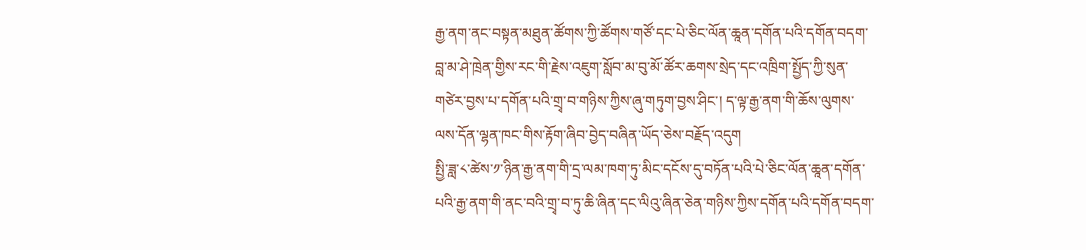རྒྱ་ནག་ནང་བསྟན་མཐུན་ཚོགས་ཀྱི་ཚོགས་གཙོ་དང་པེ་ཅིང་ལོན་ཆཱན་དགོན་པའི་དགོན་བདག་བླ་མ་ཤེ་ཁྲེན་གྱིས་རང་གི་རྗེས་འཇུག་སློབ་མ་བུ་མོ་ཚོར་ཆགས་སྲེད་དང་འཁྲིག་སྤྱོད་ཀྱི་སུན་གཙེར་བྱས་པ་དགོན་པའི་གྲྭ་བ་གཉིས་ཀྱིས་ཞུ་གཏུག་བྱས་ཤིང་། ད་ལྟ་རྒྱ་ནག་གི་ཆོས་ལུགས་ལས་དོན་ལྷན་ཁང་གིས་རྟོག་ཞིབ་བྱེད་བཞིན་ཡོད་ཅེས་བརྗོད་འདུག
སྤྱི་ཟླ་༨་ཚེས་༡་ཉིན་རྒྱ་ནག་གི་དྲ་ལམ་ཁག་ཏུ་མིང་དངོས་དུ་བཏོན་པའི་པེ་ཅིང་ལོན་ཆཱན་དགོན་པའི་རྒྱ་ནག་གི་ནང་བའི་གྲྭ་བ་ཏུ་ཆི་ཞིན་དང་ལིའུ་ཞིན་ཅེན་གཉིས་ཀྱིས་དགོན་པའི་དགོན་བདག་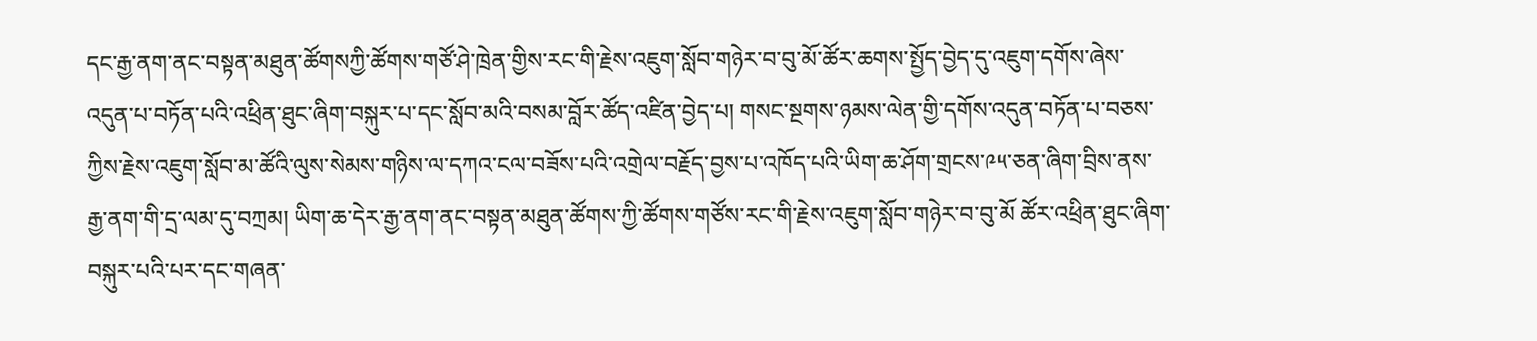དང་རྒྱ་ནག་ནང་བསྟན་མཐུན་ཚོགསཀྱི་ཚོགས་གཙོ་ཤེ་ཁྲེན་གྱིས་རང་གི་རྗེས་འཇུག་སློབ་གཉེར་བ་བུ་མོ་ཚོར་ཆགས་སྤྱོད་བྱེད་དུ་འཇུག་དགོས་ཞེས་འདུན་པ་བཏོན་པའི་འཕྲིན་ཐུང་ཞིག་བསྐུར་པ་དང་སློབ་མའི་བསམ་བློར་ཚོད་འཛིན་བྱེད་པ། གསང་སྔགས་ཉམས་ལེན་གྱི་དགོས་འདུན་བཏོན་པ་བཅས་ཀྱིས་རྗེས་འཇུག་སློབ་མ་ཚོའི་ལུས་སེམས་གཉིས་ལ་དཀའ་ངལ་བཟོས་པའི་འགྲེལ་བརྗོད་བྱས་པ་འཁོད་པའི་ཡིག་ཆ་ཤོག་གྲངས་༩༥་ཅན་ཞིག་བྲིས་ནས་རྒྱ་ནག་གི་དྲ་ལམ་དུ་བཀྲམ། ཡིག་ཆ་དེར་རྒྱ་ནག་ནང་བསྟན་མཐུན་ཚོགས་ཀྱི་ཚོགས་གཙོས་རང་གི་རྗེས་འཇུག་སློབ་གཉེར་བ་བུ་མོ ཚོར་འཕྲིན་ཐུང་ཞིག་བསྐུར་པའི་པར་དང་གཞན་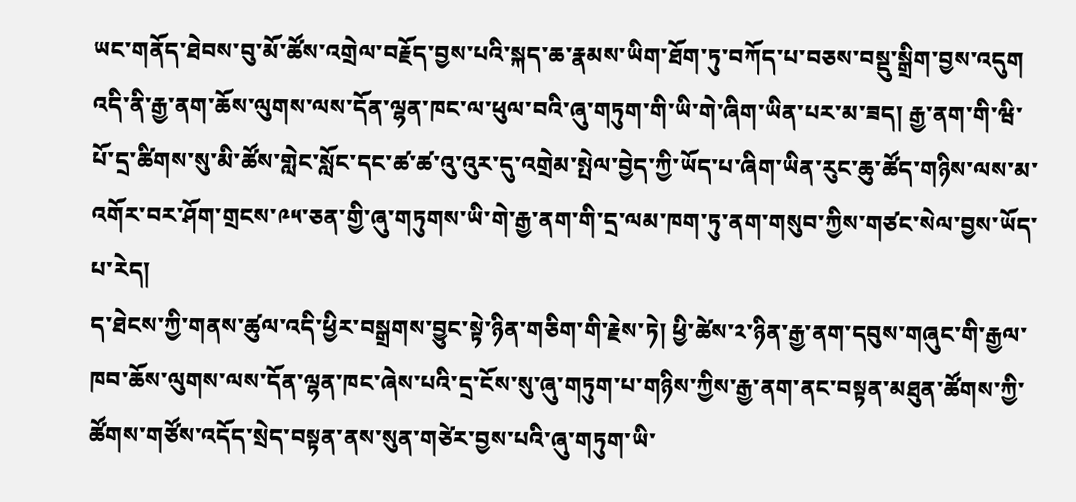ཡང་གནོད་ཐེབས་བུ་མོ་ཚོས་འགྲེལ་བརྗོད་བྱས་པའི་སྐད་ཆ་རྣམས་ཡིག་ཐོག་ཏུ་བཀོད་པ་བཅས་བསྡུ་སྒྲིག་བྱས་འདུག
འདི་ནི་རྒྱ་ནག་ཆོས་ལུགས་ལས་དོན་ལྷན་ཁང་ལ་ཕུལ་བའི་ཞུ་གཏུག་གི་ཡི་གེ་ཞིག་ཡིན་པར་མ་ཟད། རྒྱ་ནག་གི་ཝི་པོ་དྲ་ཚིགས་སུ་མི་ཚོས་གླེང་སློང་དང་ཚ་ཚ་འུ་འུར་དུ་འགྲེམ་སྤེལ་བྱེད་ཀྱི་ཡོད་པ་ཞིག་ཡིན་རུང་ཆུ་ཚོད་གཉིས་ལས་མ་འགོར་བར་ཤོག་གྲངས་༩༥་ཅན་གྱི་ཞུ་གཏུགས་ཡི་གེ་རྒྱ་ནག་གི་དྲ་ལམ་ཁག་ཏུ་ནག་གསུབ་ཀྱིས་གཙང་སེལ་བྱས་ཡོད་པ་རེད།
ད་ཐེངས་ཀྱི་གནས་ཚུལ་འདི་ཕྱིར་བསྒྲགས་བྱུང་སྟེ་ཉིན་གཅིག་གི་རྗེས་ཏེ། ཕྱི་ཚེས་༢་ཉིན་རྒྱ་ནག་དབུས་གཞུང་གི་རྒྱལ་ཁབ་ཆོས་ལུགས་ལས་དོན་ལྷན་ཁང་ཞེས་པའི་དྲ་ངོས་སུ་ཞུ་གཏུག་པ་གཉིས་ཀྱིས་རྒྱ་ནག་ནང་བསྟན་མཐུན་ཚོགས་ཀྱི་ཚོགས་གཙོས་འདོད་སྲེད་བསྟན་ནས་སུན་གཙེར་བྱས་པའི་ཞུ་གཏུག་ཡི་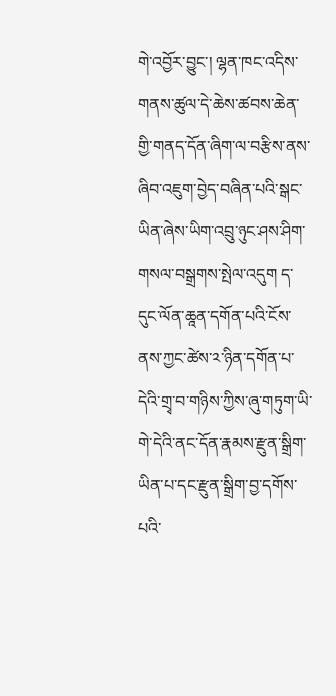གེ་འབྱོར་བྱུང་། ལྷན་ཁང་འདིས་གནས་ཚུལ་དེ་ཆེས་ཚབས་ཆེན་གྱི་གནད་དོན་ཞིག་ལ་བརྩིས་ནས་ཞིབ་འཇུག་བྱེད་བཞིན་པའི་སྒང་ཡིན་ཞེས་ཡིག་འབྲུ་ཉུང་ཤས་ཤིག་གསལ་བསྒྲགས་སྤེལ་འདུག ད་དུང་ལོན་ཆཱན་དགོན་པའི་ངོས་ནས་ཀྱང་ཚེས་༢་ཉིན་དགོན་པ་དེའི་གྲྭ་བ་གཉིས་ཀྱིས་ཞུ་གཏུག་ཡི་གེ་དེའི་ནང་དོན་རྣམས་རྫུན་སྒྲིག་ཡིན་པ་དང་རྫུན་སྒྲིག་བྱ་དགོས་པའི་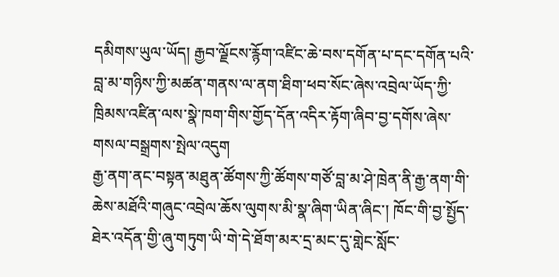དམིགས་ཡུལ་ཡོད། རྒྱབ་ལྗོངས་རྙོག་འཛིང་ཆེ་བས་དགོན་པ་དང་དགོན་པའི་བླ་མ་གཉིས་ཀྱི་མཚན་གནས་ལ་ནག་ཐིག་ཕབ་སོང་ཞེས་འབྲེལ་ཡོད་ཀྱི་ཁྲིམས་འཛིན་ལས་སྣེ་ཁག་གིས་གྱོད་དོན་འདིར་རྟོག་ཞིབ་བྱ་དགོས་ཞེས་གསལ་བསྒྲགས་སྤེལ་འདུག
རྒྱ་ནག་ནང་བསྟན་མཐུན་ཚོགས་ཀྱི་ཚོགས་གཙོ་བླ་མ་ཤེ་ཁྲེན་ནི་རྒྱ་ནག་གི་ཆེས་མཐོའི་གཞུང་འབྲེལ་ཆོས་ལུགས་མི་སྣ་ཞིག་ཡིན་ཞིང་། ཁོང་གི་བྱ་སྤྱོད་ཐེར་འདོན་གྱི་ཞུ་གཏུག་ཡི་གེ་དེ་ཐོག་མར་དྲ་མང་དུ་གླེང་སློང་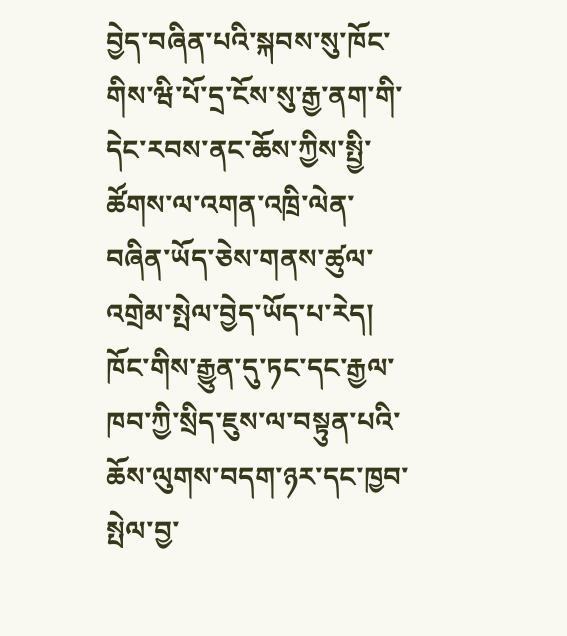བྱེད་བཞིན་པའི་སྐབས་སུ་ཁོང་གིས་ཝི་པོ་དྲ་ངོས་སུ་རྒྱ་ནག་གི་དེང་རབས་ནང་ཆོས་ཀྱིས་སྤྱི་ཚོགས་ལ་འགན་འཁྲི་ལེན་བཞིན་ཡོད་ཅེས་གནས་ཚུལ་འགྲེམ་སྤེལ་བྱེད་ཡོད་པ་རེད། ཁོང་གིས་རྒྱུན་དུ་ཏང་དང་རྒྱལ་ཁབ་ཀྱི་སྲིད་ཇུས་ལ་བསྟུན་པའི་ཆོས་ལུགས་བདག་ཉར་དང་ཁྱབ་སྤེལ་བྱ་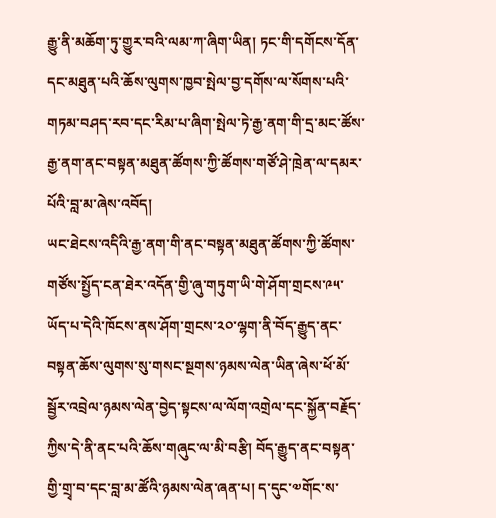རྒྱུ་ནི་མཆོག་ཏུ་གྱུར་བའི་ལམ་ཀ་ཞིག་ཡིན། ཏང་གི་དགོངས་དོན་དང་མཐུན་པའི་ཆོས་ལུགས་ཁྱབ་སྤེལ་བྱ་དགོས་ལ་སོགས་པའི་གཏམ་བཤད་རབ་དང་རིམ་པ་ཞིག་སྤེལ་ཏེ་རྒྱ་ནག་གི་དྲ་མང་ཚོས་རྒྱ་ནག་ནང་བསྟན་མཐུན་ཚོགས་ཀྱི་ཚོགས་གཙོ་ཤེ་ཁྲེན་ལ་དམར་པོའི་བླ་མ་ཞེས་འབོད།
ཡང་ཐེངས་འདིའི་རྒྱ་ནག་གི་ནང་བསྟན་མཐུན་ཚོགས་ཀྱི་ཚོགས་གཙོས་སྤྱོད་ངན་ཐེར་འདོན་གྱི་ཞུ་གཏུག་ཡི་གེ་ཤོག་གྲངས་༩༥་ཡོད་པ་དེའི་ཁོངས་ནས་ཤོག་གྲངས་༢༠་ལྷག་ནི་བོད་རྒྱུད་ནང་བསྟན་ཆོས་ལུགས་སུ་གསང་སྔགས་ཉམས་ལེན་ཡིན་ཞེས་ཕོ་མོ་སྦྱོར་འབྲེལ་ཉམས་ལེན་བྱེད་སྟངས་ལ་ལོག་འགྲེལ་དང་སྐྱོན་བརྗོད་ཀྱིས་དེ་ནི་ནང་པའི་ཆོས་གཞུང་ལ་མི་བརྩི། བོད་རྒྱུད་ནང་བསྟན་གྱི་གྲྭ་བ་དང་བླ་མ་ཚོའི་ཉམས་ལེན་ཞན་པ། ད་དུང་༧གོང་ས་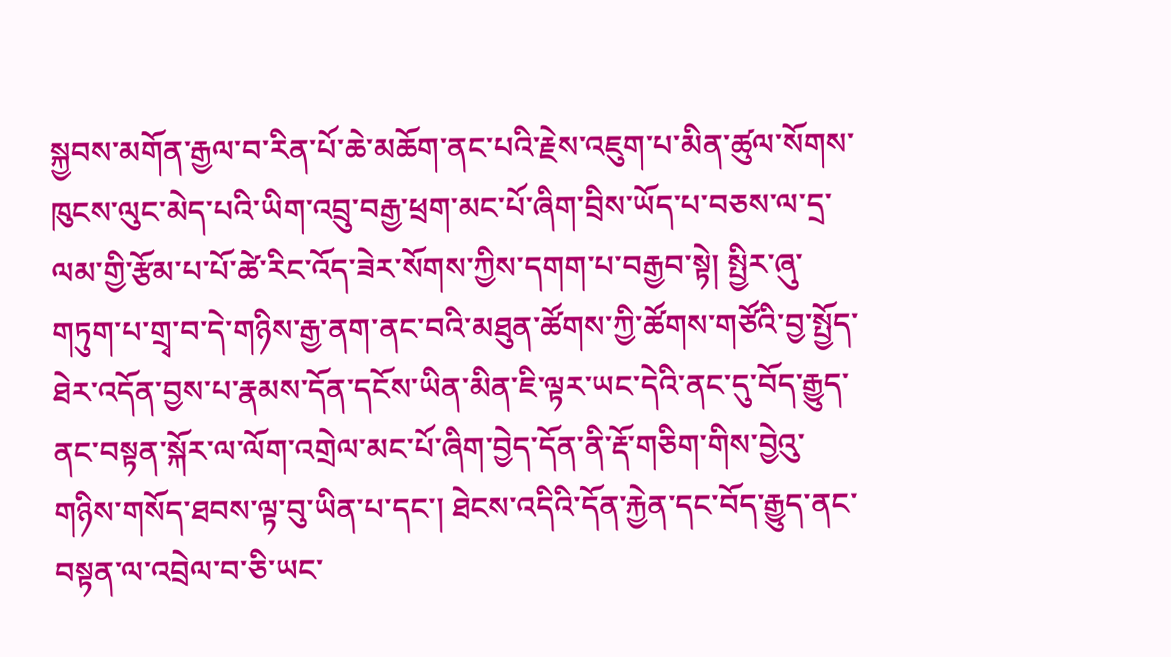སྐྱབས་མགོན་རྒྱལ་བ་རིན་པོ་ཆེ་མཆོག་ནང་པའི་རྗེས་འཇུག་པ་མིན་ཚུལ་སོགས་ཁུངས་ལུང་མེད་པའི་ཡིག་འབྲུ་བརྒྱ་ཕྲག་མང་པོ་ཞིག་བྲིས་ཡོད་པ་བཅས་ལ་དྲ་ལམ་གྱི་རྩོམ་པ་པོ་ཚེ་རིང་འོད་ཟེར་སོགས་ཀྱིས་དགག་པ་བརྒྱབ་སྟེ། སྤྱིར་ཞུ་གཏུག་པ་གྲྭ་བ་དེ་གཉིས་རྒྱ་ནག་ནང་བའི་མཐུན་ཚོགས་ཀྱི་ཚོགས་གཙོའི་བྱ་སྤྱོད་ཐེར་འདོན་བྱས་པ་རྣམས་དོན་དངོས་ཡིན་མིན་ཇི་ལྟར་ཡང་དེའི་ནང་དུ་བོད་རྒྱུད་ནང་བསྟན་སྐོར་ལ་ལོག་འགྲེལ་མང་པོ་ཞིག་བྱེད་དོན་ནི་རྡོ་གཅིག་གིས་བྱེའུ་གཉིས་གསོད་ཐབས་ལྟ་བུ་ཡིན་པ་དང་། ཐེངས་འདིའི་དོན་རྐྱེན་དང་བོད་རྒྱུད་ནང་བསྟན་ལ་འབྲེལ་བ་ཅི་ཡང་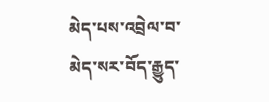མེད་པས་འབྲེལ་བ་མེད་སར་བོད་རྒྱུད་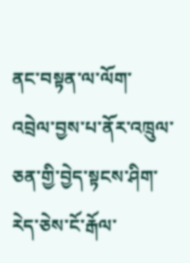ནང་བསྟན་ལ་ལོག་འབྲེལ་བྱས་པ་ནོར་འཁྲུལ་ཅན་གྱི་བྱེད་སྟངས་ཤིག་རེད་ཅེས་ངོ་རྒོལ་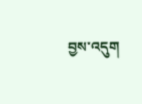བྱས་འདུག